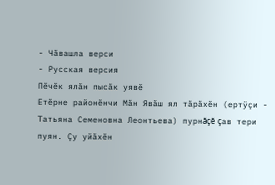- Чăвашла верси
- Русская версия
Пĕчĕк ялăн пысăк уявĕ
Етĕрне районĕнчи Мăн Явăш ял тăрăхĕн (ертÿçи - Татьяна Семеновна Леонтьева) пурнăçĕ çав тери пуян. Çу уйăхĕн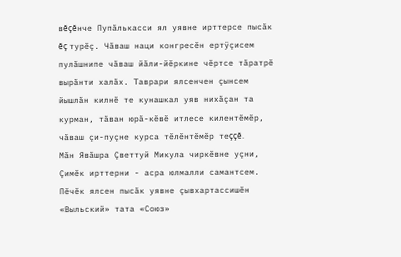вĕçĕнче Пупăлькасси ял уявне ирттерсе пысăк ĕç турĕç. Чăваш наци конгресĕн ертÿçисем пулăшнипе чăваш йăли-йĕркине чĕртсе тăратрĕ вырăнти халăх. Таврари ялсенчен çынсем йышлăн килнĕ те кунашкал уяв нихăçан та курман, тăван юрă-кĕвĕ итлесе килентĕмĕр, чăваш çи-пуçне курса тĕлĕнтĕмĕр теççĕ.
Мăн Явăшра Çветтуй Микула чиркĕвне уçни, Çимĕк ирттерни - асра юлмалли самантсем. Пĕчĕк ялсен пысăк уявне çывхартассишĕн «Выльский» тата «Союз»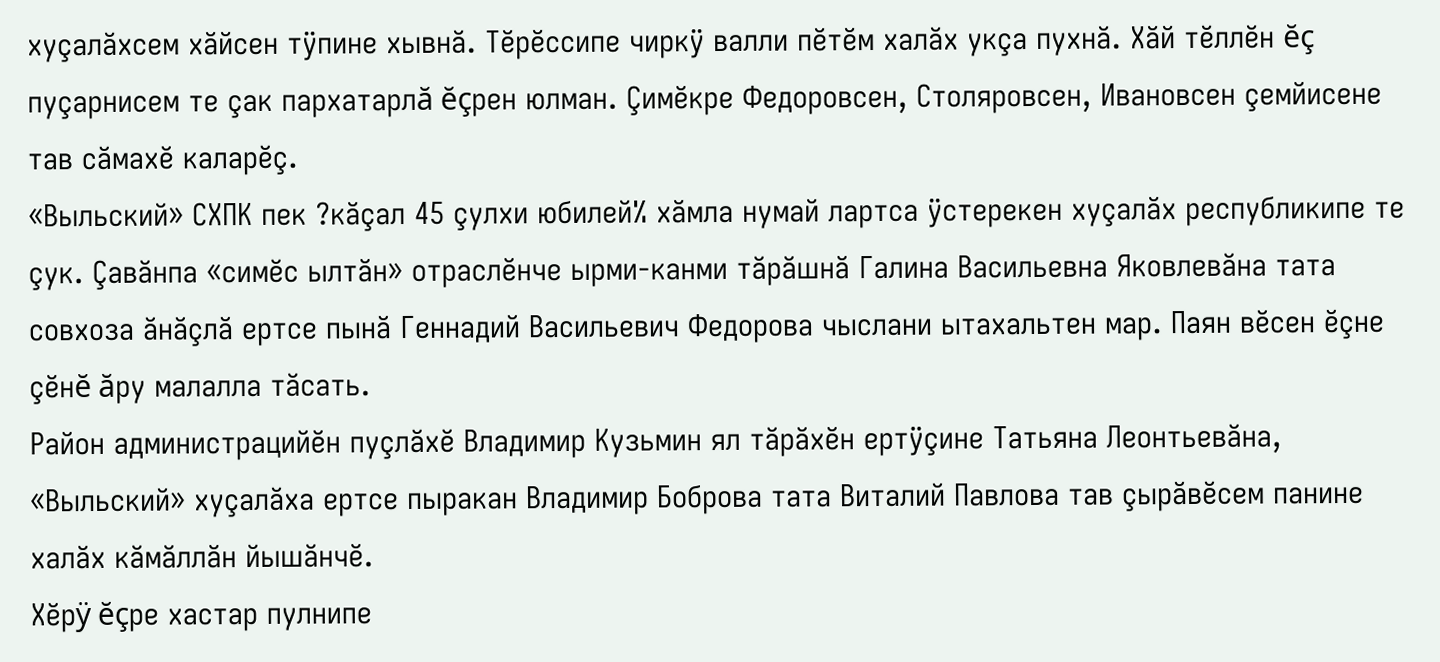хуçалăхсем хăйсен тÿпине хывнă. Тĕрĕссипе чиркÿ валли пĕтĕм халăх укçа пухнă. Хăй тĕллĕн ĕç пуçарнисем те çак пархатарлă ĕçрен юлман. Çимĕкре Федоровсен, Столяровсен, Ивановсен çемйисене тав сăмахĕ каларĕç.
«Выльский» СХПК пек ?кăçал 45 çулхи юбилей% хăмла нумай лартса ÿстерекен хуçалăх республикипе те çук. Çавăнпа «симĕс ылтăн» отраслĕнче ырми-канми тăрăшнă Галина Васильевна Яковлевăна тата совхоза ăнăçлă ертсе пынă Геннадий Васильевич Федорова чыслани ытахальтен мар. Паян вĕсен ĕçне çĕнĕ ăру малалла тăсать.
Район администрацийĕн пуçлăхĕ Владимир Кузьмин ял тăрăхĕн ертÿçине Татьяна Леонтьевăна, «Выльский» хуçалăха ертсе пыракан Владимир Боброва тата Виталий Павлова тав çырăвĕсем панине халăх кăмăллăн йышăнчĕ.
Хĕрÿ ĕçре хастар пулнипе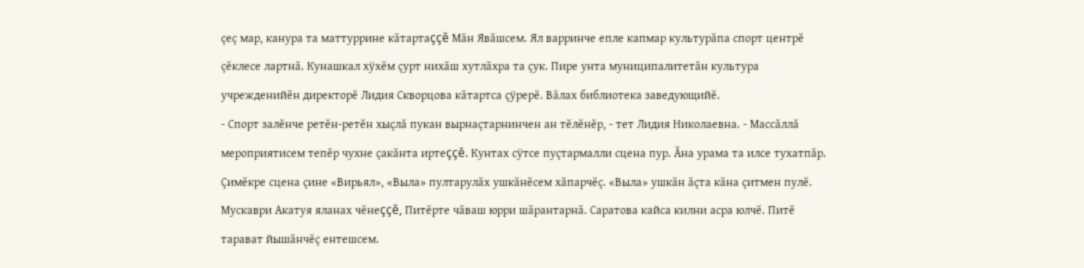çеç мар, канура та маттуррине кăтартаççĕ Мăн Явăшсем. Ял варринче епле капмар культурăпа спорт центрĕ çĕклесе лартнă. Кунашкал хÿхĕм çурт нихăш хутлăхра та çук. Пире унта муниципалитетăн культура учрежденийĕн директорĕ Лидия Скворцова кăтартса çÿрерĕ. Вăлах библиотека заведующийĕ.
- Спорт залĕнче ретĕн-ретĕн хыçлă пукан вырнаçтарнинчен ан тĕлĕнĕр, - тет Лидия Николаевна. - Массăллă мероприятисем тепĕр чухне çакăнта иртеççĕ. Кунтах сÿтсе пуçтармалли сцена пур. Ăна урама та илсе тухатпăр. Çимĕкре сцена çине «Вирьял», «Выла» пултарулăх ушкăнĕсем хăпарчĕç. «Выла» ушкăн ăçта кăна çитмен пулĕ. Мускаври Акатуя яланах чĕнеççĕ, Питĕрте чăваш юрри шăрантарнă. Саратова кайса килни асра юлчĕ. Питĕ тарават йышăнчĕç ентешсем.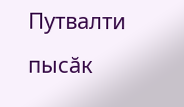Путвалти пысăк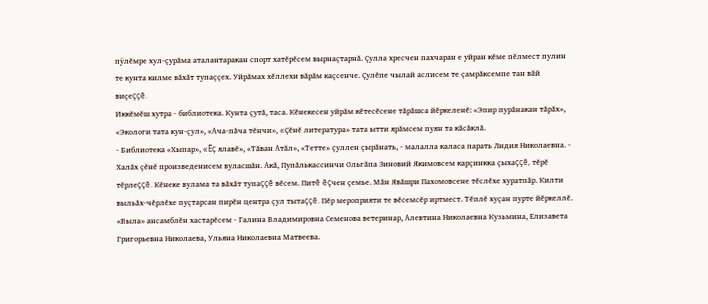пÿлĕмре хул-çурăма аталантаракан спорт хатĕрĕсем вырнаçтарнă. Çулла хресчен пахчаран е уйран кĕме пĕлмест пулин те кунта килме вăхăт тупаççех. Уйрăмах хĕллехи вăрăм каçсенче. Çулĕпе чылай аслисем те çамрăксемпе тан вăй виçеççĕ.
Иккĕмĕш хутра - библиотека. Кунта çутă, таса. Кĕнекесен уйрăм кĕтесĕсене тăрăшса йĕркеленĕ: «Эпир пурăнакан тăрăх», «Экологи тата кун-çул», «Ача-пăча тĕнчи», «Çĕнĕ литература» тата ытти ярăмсем пуян та кăсăклă.
- Библиотека «Хыпар», «Ĕç ялавĕ», «Тăван Атăл», «Тетте» çуллен çырăнать, - малалла каласа парать Лидия Николаевна. - Халăх çĕнĕ произведенисем вуласшăн. Акă, Пупăлькассинчи Ольгăпа Зиновий Якимовсем карçинкка çыхаççĕ, тĕрĕ тĕрлеççĕ. Кĕнеке вулама та вăхăт тупаççĕ вĕсем. Питĕ ĕçчен çемье. Мăн Явăшри Пахомовсене тĕслĕхе хуратпăр. Килти выльăх-чĕрлĕхе пуçтарсан пирĕн центра çул тытаççĕ. Пĕр мероприяти те вĕсемсĕр иртмест. Тĕплĕ хуçан пурте йĕркеллĕ. «Выла» ансамблĕн хастарĕсем - Галина Владимировна Семенова ветеринар, Алевтина Николаевна Кузьмина, Елизавета Григорьевна Николаева, Ульяна Николаевна Матвеева.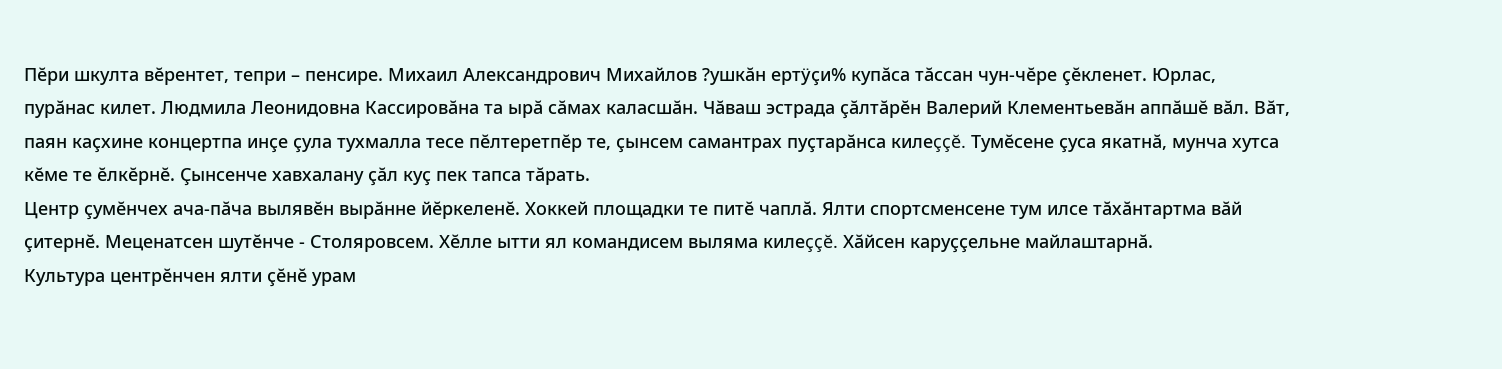Пĕри шкулта вĕрентет, тепри – пенсире. Михаил Александрович Михайлов ?ушкăн ертÿçи% купăса тăссан чун-чĕре çĕкленет. Юрлас, пурăнас килет. Людмила Леонидовна Кассировăна та ырă сăмах каласшăн. Чăваш эстрада çăлтăрĕн Валерий Клементьевăн аппăшĕ вăл. Вăт, паян каçхине концертпа инçе çула тухмалла тесе пĕлтеретпĕр те, çынсем самантрах пуçтарăнса килеççĕ. Тумĕсене çуса якатнă, мунча хутса кĕме те ĕлкĕрнĕ. Çынсенче хавхалану çăл куç пек тапса тăрать.
Центр çумĕнчех ача-пăча вылявĕн вырăнне йĕркеленĕ. Хоккей площадки те питĕ чаплă. Ялти спортсменсене тум илсе тăхăнтартма вăй çитернĕ. Меценатсен шутĕнче - Столяровсем. Хĕлле ытти ял командисем выляма килеççĕ. Хăйсен каруççельне майлаштарнă.
Культура центрĕнчен ялти çĕнĕ урам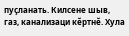пуçланать. Килсене шыв, газ, канализаци кĕртнĕ. Хула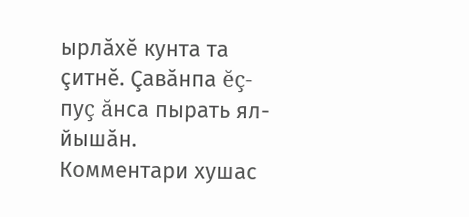ырлăхĕ кунта та çитнĕ. Çавăнпа ĕç-пуç ăнса пырать ял-йышăн.
Комментари хушас